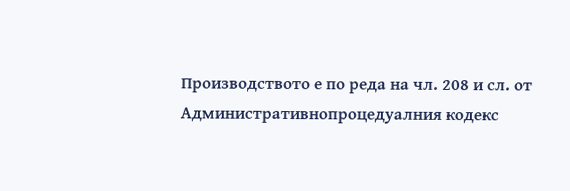Производството е по реда на чл. 208 и сл. от Административнопроцедуалния кодекс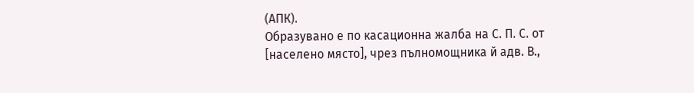(АПК).
Образувано е по касационна жалба на С. П. С. от [населено място], чрез пълномощника й адв. В.,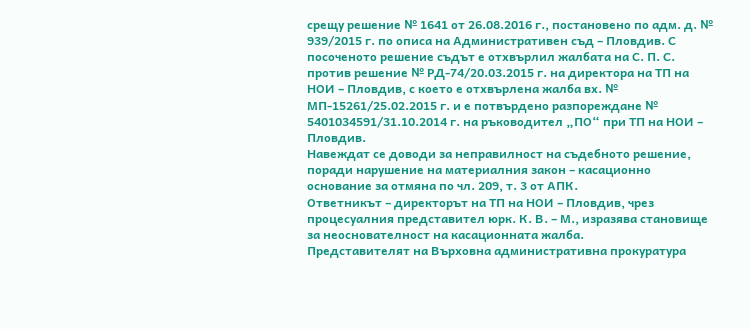срещу решение № 1641 от 26.08.2016 г., постановено по адм. д. № 939/2015 г. по описа на Административен съд – Пловдив. С посоченото решение съдът е отхвърлил жалбата на С. П. С. против решение № РД-74/20.03.2015 г. на директора на ТП на НОИ – Пловдив, с което е отхвърлена жалба вх. № МП-15261/25.02.2015 г. и е потвърдено разпореждане № 5401034591/31.10.2014 г. на ръководител „ПО“ при ТП на НОИ – Пловдив.
Навеждат се доводи за неправилност на съдебното решение, поради нарушение на материалния закон – касационно основание за отмяна по чл. 209, т. 3 от АПК.
Ответникът – директорът на ТП на НОИ – Пловдив, чрез процесуалния представител юрк. К. В. – М., изразява становище за неоснователност на касационната жалба.
Представителят на Върховна административна прокуратура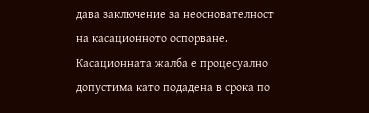дава заключение за неоснователност на касационното оспорване.
Касационната жалба е процесуално допустима като подадена в срока по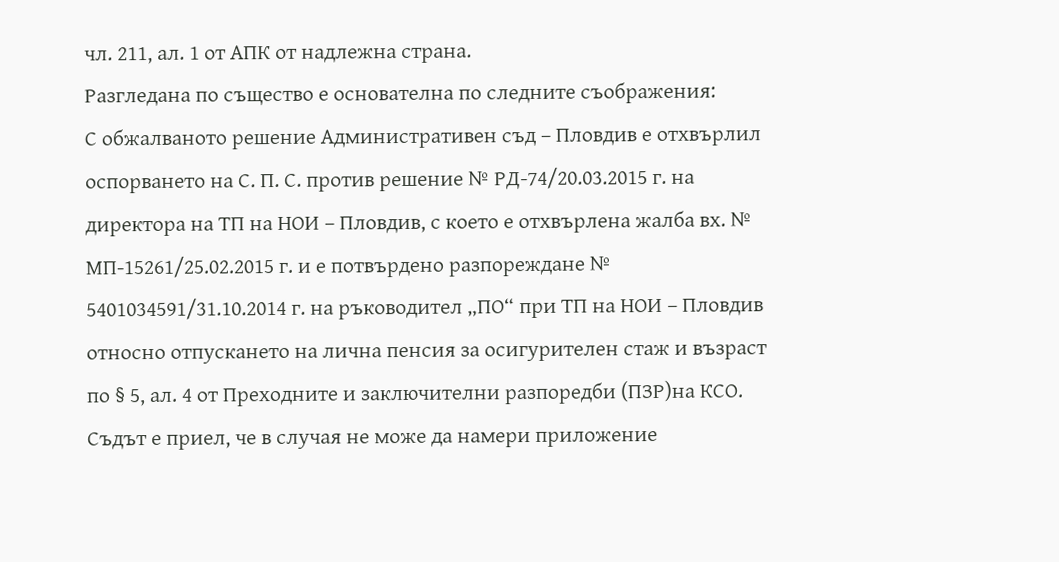чл. 211, ал. 1 от АПК от надлежна страна.
Разгледана по същество е основателна по следните съображения:
С обжалваното решение Административен съд – Пловдив е отхвърлил оспорването на С. П. С. против решение № РД-74/20.03.2015 г. на директора на ТП на НОИ – Пловдив, с което е отхвърлена жалба вх. № МП-15261/25.02.2015 г. и е потвърдено разпореждане № 5401034591/31.10.2014 г. на ръководител „ПО“ при ТП на НОИ – Пловдив относно отпускането на лична пенсия за осигурителен стаж и възраст по § 5, ал. 4 от Преходните и заключителни разпоредби (ПЗР)на КСО. Съдът е приел, че в случая не може да намери приложение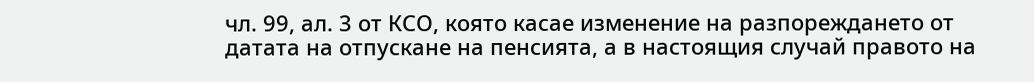чл. 99, ал. 3 от КСО, която касае изменение на разпореждането от датата на отпускане на пенсията, а в настоящия случай правото на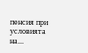пенсия при условията на...